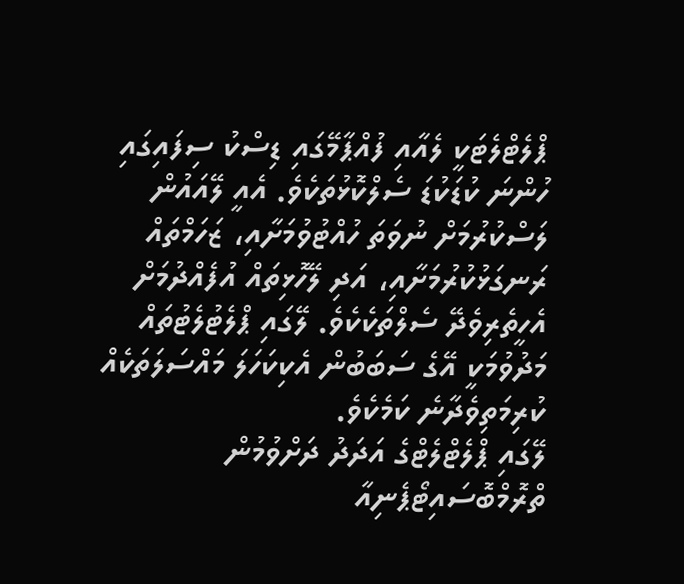ޕްލެޓްލެޓަކީ ލެއާއި ފުއްޕާމޭގައި ޑިސްކު ސިފައިގައި ހުންނަ ކުޑަކުޑަ ސެލްކޮޅުތަކެވެ. އެއީ ލޭއައުން ލަސްކުރުމަށް ނުވަތަ ހުއްޓުވުމަށާއި، ޒަހަމްތައް ރަނގަޅުކުރުމަށާއި، އަދި ލޭހޮޅިތައް އުފެއްދުމަށް އެހީތެރިވެދޭ ސެލްތަކެކެވެ. ލޭގައި ޕްލެޓުލެޓުތައް މަދުވުމަކީ އޭގެ ސަބަބުން އެކިކަހަލަ މައްސަލަތަކެއް ކުރިމަތިވެދާނެ ކަމެކެވެ.
ލޭގައި ޕްލެޓްލެޓްގެ އަދަދު ދަށްވުމުން ތްރޮމްބޮސައިޓޯޕެނިއާ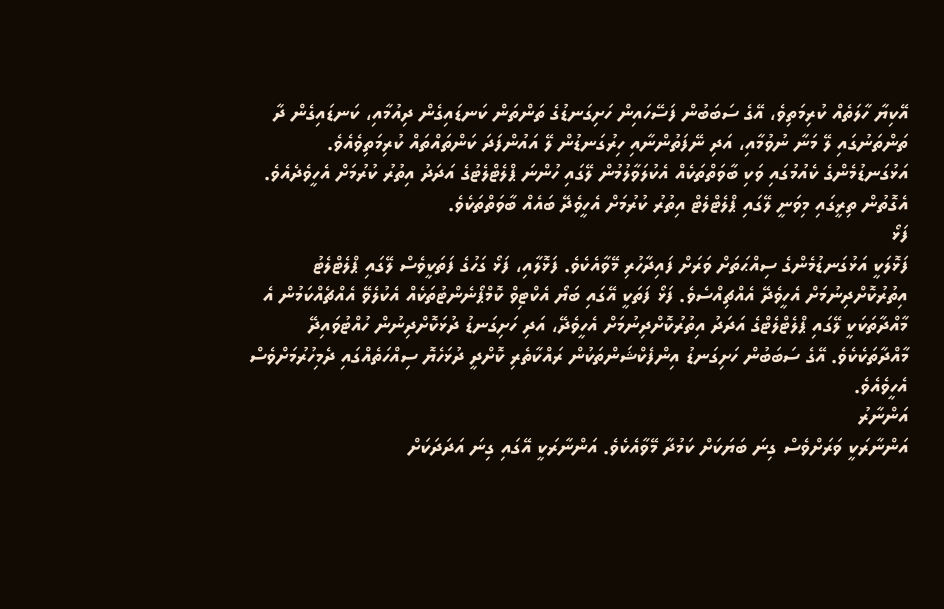އޭކިޔާ ހާލަތެއް ކުރިމަތިވެ، އޭގެ ސަބަބުން ފަސޭހައިން ހަށިގަނޑުގެ ތަންތަން ކަނޑައިގެން ދިއުމާއި، ކަނޑައިގެން ދާ ތަންތަނުގައި ލޭ މަނާ ނުވުމާއި، އަދި ނޭފަތުންނާއި ހިރުގަނޑުން ލޭ އައުންފަދަ ކަންތައްތައް ކުރިމަތިވެއެވެ. އަޅުގަނޑުމެންގެ ކެއުމުގައި ވަކި ބާވަތްތަކެއް އެކުލަވާލުމުން ލޭގައި ހުންނަ ޕްލެޓްލެޓުގެ އަދަދު އިތުރު ކުރުމަށް އެހީވެދެއެވެ. އެގޮތުން ތިރީގައި މިވަނީ ލޭގައި ޕްލެޓްލެޓް އިތުރު ކުރުމަށް އެހީވެދޭ ބައެއް ބާވަތްތަކެވެ.
ފަޅޯ
ފަޅޮލަކީ އަޅުގަނޑުމެންގެ ސިއްޙަތަށް ވަރަށް ފައިދާހުރި މޭވާއެކެވެ. ފަޅޮލާއި، ފަޅޯ ގަހުގެ ފަތަކީވެސް ލޭގައި ޕްލެޓްލެޓު އިތުރުކޮށްދިނުމަށް އެހީވެދޭ އެއްޗިއްސެވެ. ފަޅޯ ފަތަކީ އޭގައި ބަޔޯ އެކްޓިވް ކޮމްޕޯނެންޓުތަކެއް އެކުލެވޭ އެއްޗެއްކަމުން އެ މާއްދާތަކަކީ ލޭގައި ޕްލެޓްލެޓްގެ އަދަދު އިތުރުކޮށްދިނުމަށް އެހީވެދޭ، އަދި ހަށިގަނޑު ދުޅަކޮށްދިނުން ހުއްޓުވައިދޭ މާއްދާތަކެކެވެ. އޭގެ ސަބަބުން ހަށިގަނޑު އިންފެކްޝަންތަކުން ރައްކާތެރި ކޮށްދީ ދުޅަހެޔޮ ސިއްހަތެއްގައި ދެމިހުރުމަށްވެސް އެހީވެއެވެ.
އަންނާރު
އަންނާރަކީ ވަރަށްވެސް ގިނަ ބަޔަކަށް ކަމުދާ މޭވާއެކެވެ. އަންނާރަކީ އޭގައި ގިނަ އަދަދަކަށް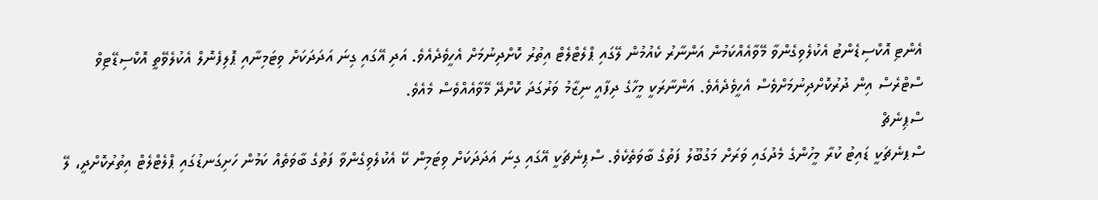އެންޓި އޮކްސިޑެންޓު އެކުލެވިގެންވާ މޭވާއެއްކަމުން އަންނާރު ކެއުމުން ލޭގައި ޕްލެޓްލެޓް އިތުރު ކޮށްދިނުމަށް އެހީވެދެއެވެ. އަދި އޭގައި ގިނަ އަދަދަކަށް ވިޓަމިނާއި ޕޮލިފެނޮލް އެކުލެވޭތީ އޮކްސިޑޭޓިވް ސްޓްރެސް އިން ދުރުކޮށްދިނުމަށްވެސް އެހީވެދެއެވެ. އަންނާރަކީ މީހާގެ ދިފާއީ ނިޒާމު ވަރުގަދަ ކޮށްދޭ މޭވާއެއްވެސް މެއެވެ.
ސްޕިނެޗް
ސްޕނެޗަކީ ޑައިޓު ކުރާ މީހުންގެ މެދުގައި ވަރަށް މަގުބޫލު ފަތުގެ ބާވަތެކެވެ. ސްޕިނެޗަކީ އޭގައި ގިނަ އަދަދަކަށް ވިޓަމިން ކޭ އެކުލެވިގެންވާ ފަތުގެ ބާވަތެއް ކަމުން ހަށިގަނޑުގައި ޕްލެޓްލެޓް އިތުރުކޮށްދީ، ލޭ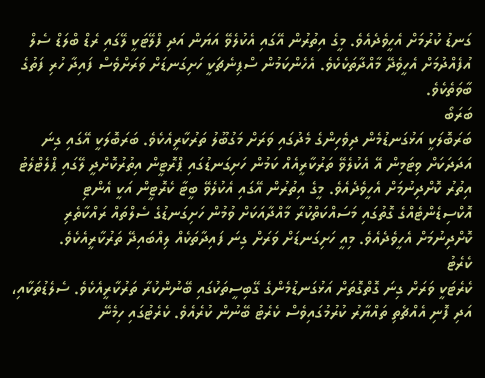ގަނޑު ކުރުމަށް އެހީވެދެއެވެ. މީގެ އިތުރުން އޭގައި އެކުލެވޭ އަޔަން އަދި ފްލޭޓަކީ ލޭގައި ރެޑް ބްލަޑް ސެލް އުފެއްދުމަށް އެހީވެދޭ މާއްދާތަކެކެވެ. އެހެންކަމުން ސްޕިނެޗަކީ ހަށިގަނޑަށް ވަރަށްވެސް ފައިދާ ހުރި ފަތުގެ ބާވަތެކެވެ.
ބަރަބޯ
ބަރަބޮލަކީ އަޅުގަނޑުމެން ދިވެހިންގެ މެދުގައި ވަރަށް މަގުބޫލު ތަރުކާރީއެކެވެ. ބަރަބޮލަކީ އޭގައި ގިނަ އަދަދަކަށް ވިޓަމިން އޭ އެކުލެވޭ ތަރުކާރީއެއް ކަމުން ހަށިގަނޑުގައި ޕްރޮޓީން އިތުރުކޮށްދީ ލޭގައި ޕްލެޓްލެޓު އިތުރު ކޮށްދިނުމަށް އެހީވެދެއެވެ. މީގެ އިތުރުން އޭގައި އެކުލެވޭ ބީޓާ ކެރޮޓީން އަކީ އެންޓި އޮކްސިޑެންޓެއްގެ ގޮތުގައި މަސައްކަތްކުރާ މާއްދާއަކަށް ވުމުން ހަށިގަނޑުގެ ސެލްތައް ރައްކާތެރި ކޮށްދިނުމަށް އެހީވެދެއެވެ. މިއީ ހަށިގަނޑަށް ވަރަށް ގިނަ ފައިދާތަކެއް ލިއްބައިދޭ ތަރުކާރީއެކެވެ.
ކެރެޓު
ކެރެޓަކީ ވަރަށް ގިނަ ގޮތްގޮތަށް އަޅުގަނޑުމެންގެ ގޭބިސީތަކުގައި ބޭނުންކުރާ ތަރުކާރީއެކެވެ. ސެލެޑުތަކާއި، އަދި ފޮނި އެއްޗެތި ތައްޔާރު ކުރުމުގައިވެސް ކެރެޓު ބޭނުން ކުރެއެވެ. ކެރެޓުގައި ހިމެނޭ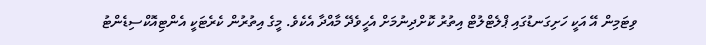ވިޓަމިން އޭ އަކީ ހަށިގަނޑުގައި ޕްލެޓްލުޓް އިތުރު ކޮށްދިނުމަށް އެހީވެދޭ މާއްދާ އެކެވެ. މީގެ އިތުރުން ކެރެޓަކީ އެންޓިއޮކްސިޑެންޓު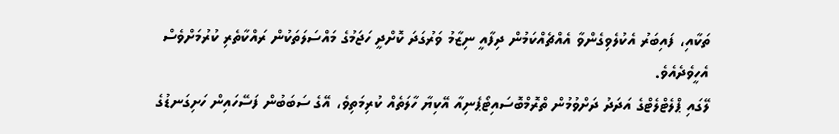ތަކާއި، ފައިބަރު އެކުލެވިގެންވާ އެއްޗެއްކަމުން ދިފާއީ ނިޒާމު ވަރުގަދަ ކޮށްދީ ހަޖަމުގެ މައްސަލަތަކުން ރައްކާތެރި ކުރުމަށްވެސް އެހީވެދެއެވެ.
ލޭގައި ޕްލެޓްލެޓްގެ އަދަދު ދަށްވުމުން ތްރޮމްބޮސައިޓޯޕެނިއާ އޭކިޔާ ހާލަތެއް ކުރިމަތިވެ، އޭގެ ސަބަބުން ފަސޭހައިން ހަށިގަނޑުގެ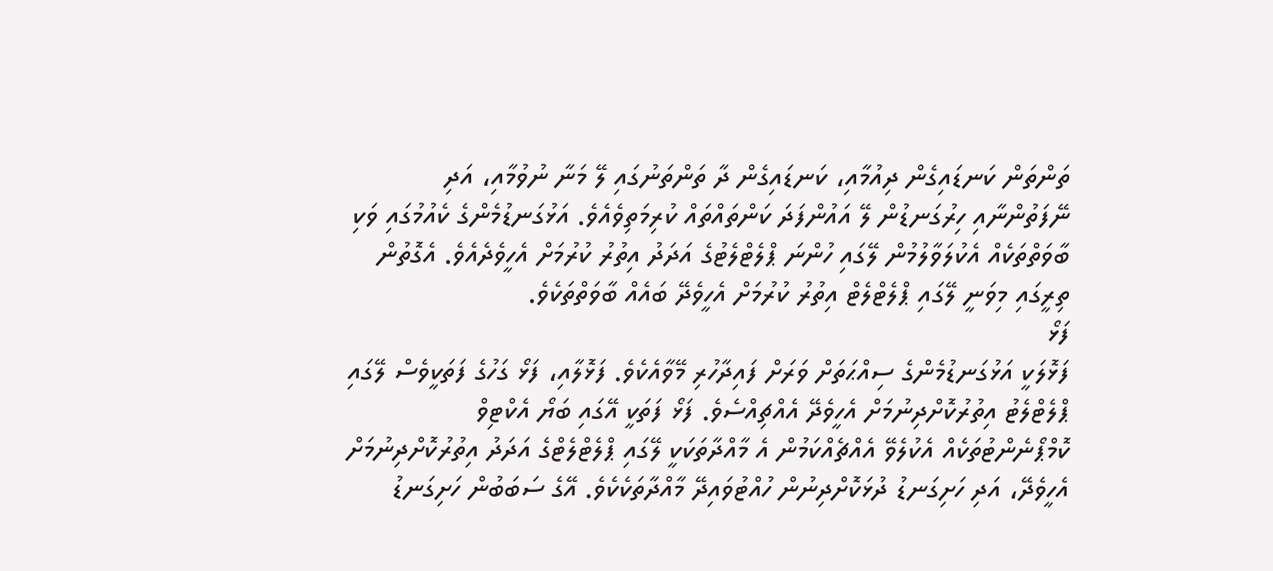ތަންތަން ކަނޑައިގެން ދިއުމާއި، ކަނޑައިގެން ދާ ތަންތަނުގައި ލޭ މަނާ ނުވުމާއި، އަދި ނޭފަތުންނާއި ހިރުގަނޑުން ލޭ އައުންފަދަ ކަންތައްތައް ކުރިމަތިވެއެވެ. އަޅުގަނޑުމެންގެ ކެއުމުގައި ވަކި ބާވަތްތަކެއް އެކުލަވާލުމުން ލޭގައި ހުންނަ ޕްލެޓްލެޓުގެ އަދަދު އިތުރު ކުރުމަށް އެހީވެދެއެވެ. އެގޮތުން ތިރީގައި މިވަނީ ލޭގައި ޕްލެޓްލެޓް އިތުރު ކުރުމަށް އެހީވެދޭ ބައެއް ބާވަތްތަކެވެ.
ފަޅޯ
ފަޅޮލަކީ އަޅުގަނޑުމެންގެ ސިއްޙަތަށް ވަރަށް ފައިދާހުރި މޭވާއެކެވެ. ފަޅޮލާއި، ފަޅޯ ގަހުގެ ފަތަކީވެސް ލޭގައި ޕްލެޓްލެޓު އިތުރުކޮށްދިނުމަށް އެހީވެދޭ އެއްޗިއްސެވެ. ފަޅޯ ފަތަކީ އޭގައި ބަޔޯ އެކްޓިވް ކޮމްޕޯނެންޓުތަކެއް އެކުލެވޭ އެއްޗެއްކަމުން އެ މާއްދާތަކަކީ ލޭގައި ޕްލެޓްލެޓްގެ އަދަދު އިތުރުކޮށްދިނުމަށް އެހީވެދޭ، އަދި ހަށިގަނޑު ދުޅަކޮށްދިނުން ހުއްޓުވައިދޭ މާއްދާތަކެކެވެ. އޭގެ ސަބަބުން ހަށިގަނޑު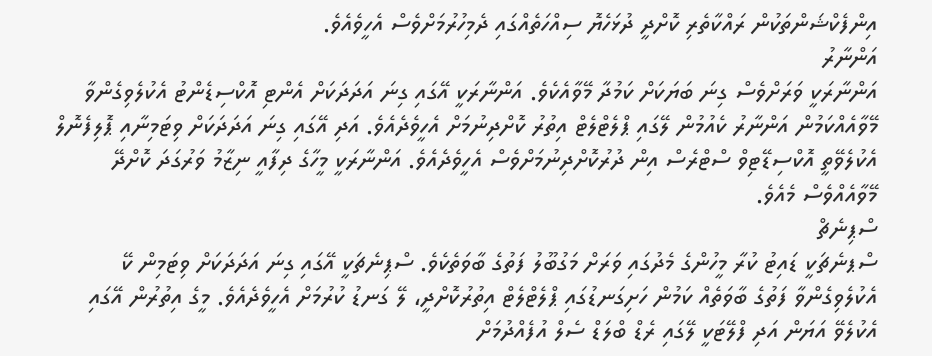އިންފެކްޝަންތަކުން ރައްކާތެރި ކޮށްދީ ދުޅަހެޔޮ ސިއްހަތެއްގައި ދެމިހުރުމަށްވެސް އެހީވެއެވެ.
އަންނާރު
އަންނާރަކީ ވަރަށްވެސް ގިނަ ބަޔަކަށް ކަމުދާ މޭވާއެކެވެ. އަންނާރަކީ އޭގައި ގިނަ އަދަދަކަށް އެންޓި އޮކްސިޑެންޓު އެކުލެވިގެންވާ މޭވާއެއްކަމުން އަންނާރު ކެއުމުން ލޭގައި ޕްލެޓްލެޓް އިތުރު ކޮށްދިނުމަށް އެހީވެދެއެވެ. އަދި އޭގައި ގިނަ އަދަދަކަށް ވިޓަމިނާއި ޕޮލިފެނޮލް އެކުލެވޭތީ އޮކްސިޑޭޓިވް ސްޓްރެސް އިން ދުރުކޮށްދިނުމަށްވެސް އެހީވެދެއެވެ. އަންނާރަކީ މީހާގެ ދިފާއީ ނިޒާމު ވަރުގަދަ ކޮށްދޭ މޭވާއެއްވެސް މެއެވެ.
ސްޕިނެޗް
ސްޕނެޗަކީ ޑައިޓު ކުރާ މީހުންގެ މެދުގައި ވަރަށް މަގުބޫލު ފަތުގެ ބާވަތެކެވެ. ސްޕިނެޗަކީ އޭގައި ގިނަ އަދަދަކަށް ވިޓަމިން ކޭ އެކުލެވިގެންވާ ފަތުގެ ބާވަތެއް ކަމުން ހަށިގަނޑުގައި ޕްލެޓްލެޓް އިތުރުކޮށްދީ، ލޭ ގަނޑު ކުރުމަށް އެހީވެދެއެވެ. މީގެ އިތުރުން އޭގައި އެކުލެވޭ އަޔަން އަދި ފްލޭޓަކީ ލޭގައި ރެޑް ބްލަޑް ސެލް އުފެއްދުމަށް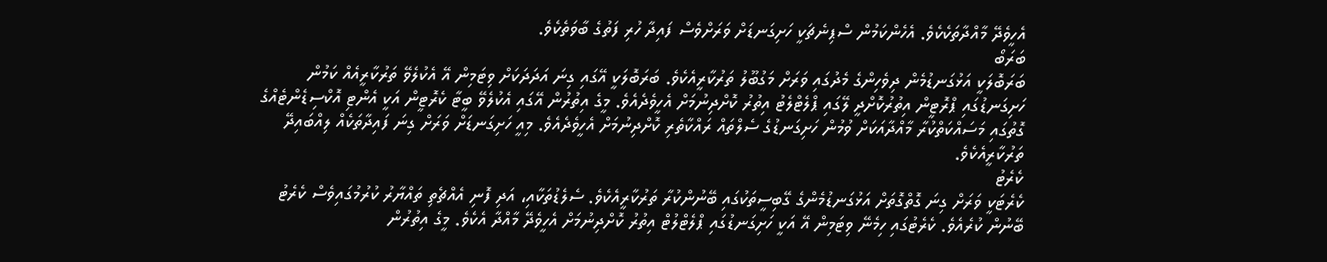އެހީވެދޭ މާއްދާތަކެކެވެ. އެހެންކަމުން ސްޕިނެޗަކީ ހަށިގަނޑަށް ވަރަށްވެސް ފައިދާ ހުރި ފަތުގެ ބާވަތެކެވެ.
ބަރަބޯ
ބަރަބޮލަކީ އަޅުގަނޑުމެން ދިވެހިންގެ މެދުގައި ވަރަށް މަގުބޫލު ތަރުކާރީއެކެވެ. ބަރަބޮލަކީ އޭގައި ގިނަ އަދަދަކަށް ވިޓަމިން އޭ އެކުލެވޭ ތަރުކާރީއެއް ކަމުން ހަށިގަނޑުގައި ޕްރޮޓީން އިތުރުކޮށްދީ ލޭގައި ޕްލެޓްލެޓު އިތުރު ކޮށްދިނުމަށް އެހީވެދެއެވެ. މީގެ އިތުރުން އޭގައި އެކުލެވޭ ބީޓާ ކެރޮޓީން އަކީ އެންޓި އޮކްސިޑެންޓެއްގެ ގޮތުގައި މަސައްކަތްކުރާ މާއްދާއަކަށް ވުމުން ހަށިގަނޑުގެ ސެލްތައް ރައްކާތެރި ކޮށްދިނުމަށް އެހީވެދެއެވެ. މިއީ ހަށިގަނޑަށް ވަރަށް ގިނަ ފައިދާތަކެއް ލިއްބައިދޭ ތަރުކާރީއެކެވެ.
ކެރެޓު
ކެރެޓަކީ ވަރަށް ގިނަ ގޮތްގޮތަށް އަޅުގަނޑުމެންގެ ގޭބިސީތަކުގައި ބޭނުންކުރާ ތަރުކާރީއެކެވެ. ސެލެޑުތަކާއި، އަދި ފޮނި އެއްޗެތި ތައްޔާރު ކުރުމުގައިވެސް ކެރެޓު ބޭނުން ކުރެއެވެ. ކެރެޓުގައި ހިމެނޭ ވިޓަމިން އޭ އަކީ ހަށިގަނޑުގައި ޕްލެޓްލުޓް އިތުރު ކޮށްދިނުމަށް އެހީވެދޭ މާއްދާ އެކެވެ. މީގެ އިތުރުން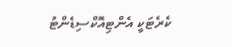ކެރެޓަކީ އެންޓިއޮކްސިޑެންޓު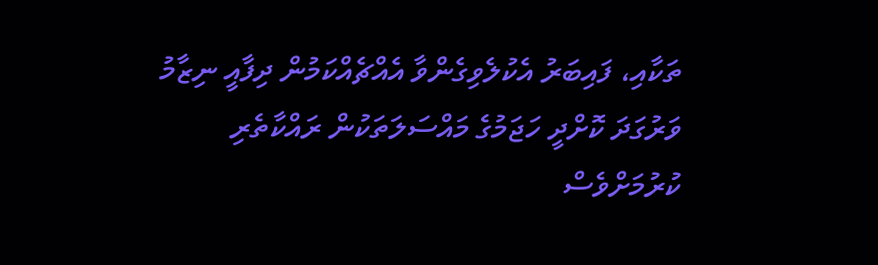ތަކާއި، ފައިބަރު އެކުލެވިގެންވާ އެއްޗެއްކަމުން ދިފާއީ ނިޒާމު ވަރުގަދަ ކޮށްދީ ހަޖަމުގެ މައްސަލަތަކުން ރައްކާތެރި ކުރުމަށްވެސް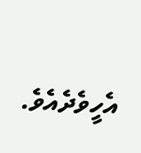އެހީވެދެއެވެ.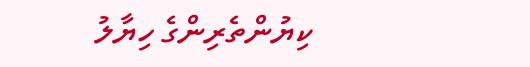ކިޔުންތެރިންގެ ހިޔާލު